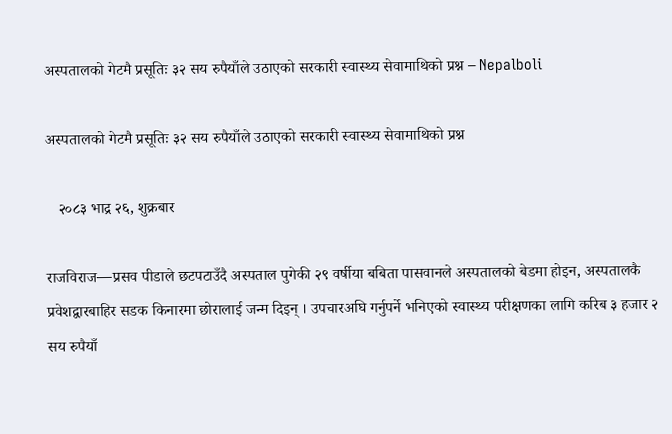अस्पतालको गेटमै प्रसूतिः ३२ सय रुपैयाँले उठाएको सरकारी स्वास्थ्य सेवामाथिको प्रश्न – Nepalboli

अस्पतालको गेटमै प्रसूतिः ३२ सय रुपैयाँले उठाएको सरकारी स्वास्थ्य सेवामाथिको प्रश्न

   २०८३ भाद्र २६, शुक्रबार

राजविराज—प्रसव पीडाले छटपटाउँदै अस्पताल पुगेकी २९ वर्षीया बबिता पासवानले अस्पतालको बेडमा होइन, अस्पतालकै प्रवेशद्वारबाहिर सडक किनारमा छोरालाई जन्म दिइन् । उपचारअघि गर्नुपर्ने भनिएको स्वास्थ्य परीक्षणका लागि करिब ३ हजार २ सय रुपैयाँ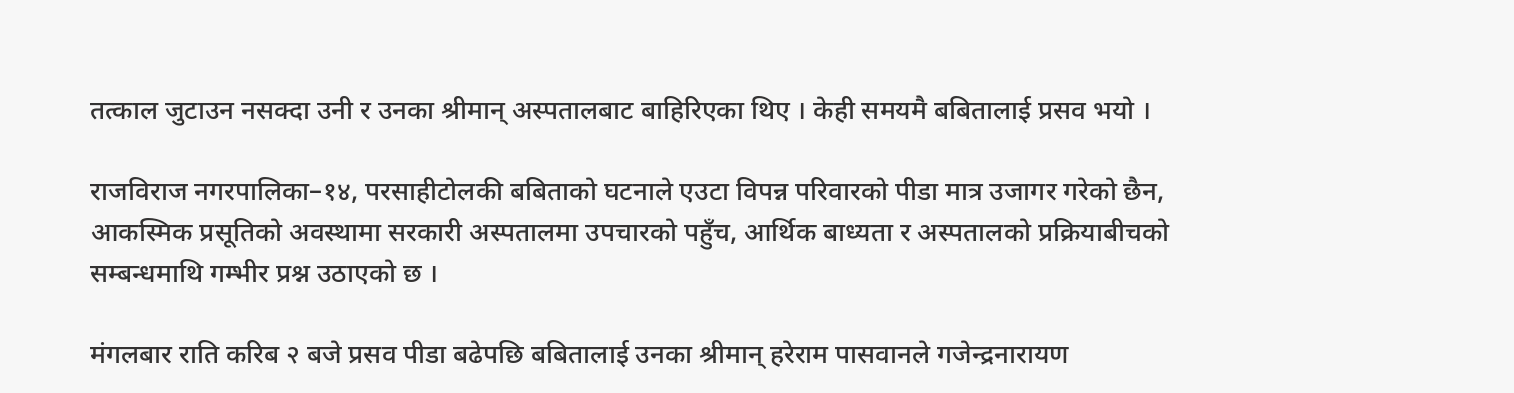तत्काल जुटाउन नसक्दा उनी र उनका श्रीमान् अस्पतालबाट बाहिरिएका थिए । केही समयमै बबितालाई प्रसव भयो ।

राजविराज नगरपालिका–१४, परसाहीटोलकी बबिताको घटनाले एउटा विपन्न परिवारको पीडा मात्र उजागर गरेको छैन, आकस्मिक प्रसूतिको अवस्थामा सरकारी अस्पतालमा उपचारको पहुँच, आर्थिक बाध्यता र अस्पतालको प्रक्रियाबीचको सम्बन्धमाथि गम्भीर प्रश्न उठाएको छ ।

मंगलबार राति करिब २ बजे प्रसव पीडा बढेपछि बबितालाई उनका श्रीमान् हरेराम पासवानले गजेन्द्रनारायण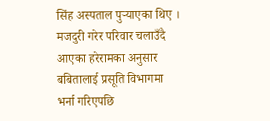सिंह अस्पताल पुर्‍याएका थिए । मजदुरी गरेर परिवार चलाउँदै आएका हरेरामका अनुसार बबितालाई प्रसूति विभागमा भर्ना गरिएपछि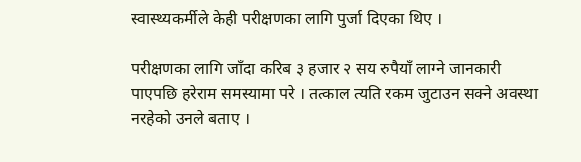स्वास्थ्यकर्मीले केही परीक्षणका लागि पुर्जा दिएका थिए ।

परीक्षणका लागि जाँदा करिब ३ हजार २ सय रुपैयाँ लाग्ने जानकारी पाएपछि हरेराम समस्यामा परे । तत्काल त्यति रकम जुटाउन सक्ने अवस्था नरहेको उनले बताए ।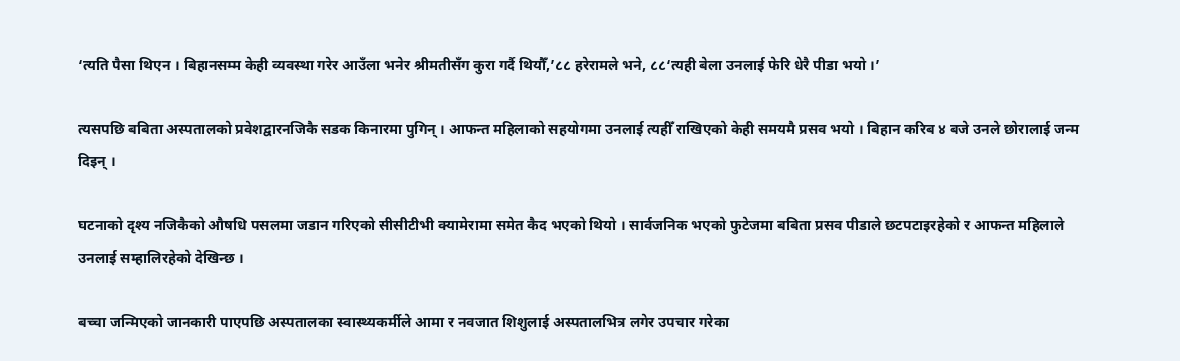‘त्यति पैसा थिएन । बिहानसम्म केही व्यवस्था गरेर आउँला भनेर श्रीमतीसँग कुरा गर्दै थियौँ,’८८ हरेरामले भने, ८८‘त्यही बेला उनलाई फेरि धेरै पीडा भयो ।’

त्यसपछि बबिता अस्पतालको प्रवेशद्वारनजिकै सडक किनारमा पुगिन् । आफन्त महिलाको सहयोगमा उनलाई त्यहीँ राखिएको केही समयमै प्रसव भयो । बिहान करिब ४ बजे उनले छोरालाई जन्म दिइन् ।

घटनाको दृश्य नजिकैको औषधि पसलमा जडान गरिएको सीसीटीभी क्यामेरामा समेत कैद भएको थियो । सार्वजनिक भएको फुटेजमा बबिता प्रसव पीडाले छटपटाइरहेको र आफन्त महिलाले उनलाई सम्हालिरहेको देखिन्छ ।

बच्चा जन्मिएको जानकारी पाएपछि अस्पतालका स्वास्थ्यकर्मीले आमा र नवजात शिशुलाई अस्पतालभित्र लगेर उपचार गरेका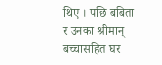थिए । पछि बबिता र उनका श्रीमान् बच्चासहित घर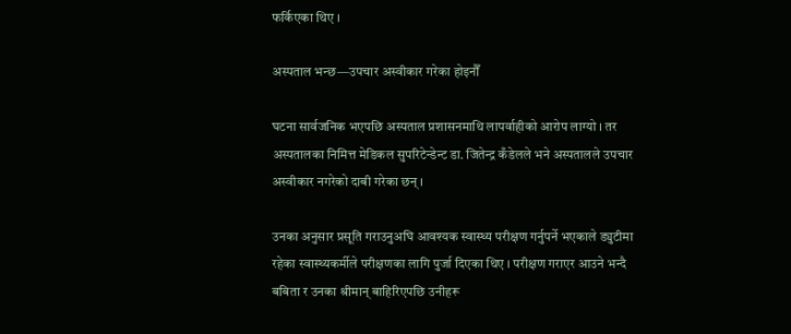फर्किएका थिए ।

अस्पताल भन्छ—उपचार अस्वीकार गरेका होइनौँ

घटना सार्वजनिक भएपछि अस्पताल प्रशासनमाथि लापर्वाहीको आरोप लाग्यो । तर अस्पतालका निमित्त मेडिकल सुपरिटेन्डेन्ट डा. जितेन्द्र कँडेलले भने अस्पतालले उपचार अस्वीकार नगरेको दाबी गरेका छन् ।

उनका अनुसार प्रसूति गराउनुअघि आवश्यक स्वास्थ्य परीक्षण गर्नुपर्ने भएकाले ड्युटीमा रहेका स्वास्थ्यकर्मीले परीक्षणका लागि पुर्जा दिएका थिए । परीक्षण गराएर आउने भन्दै बबिता र उनका श्रीमान् बाहिरिएपछि उनीहरू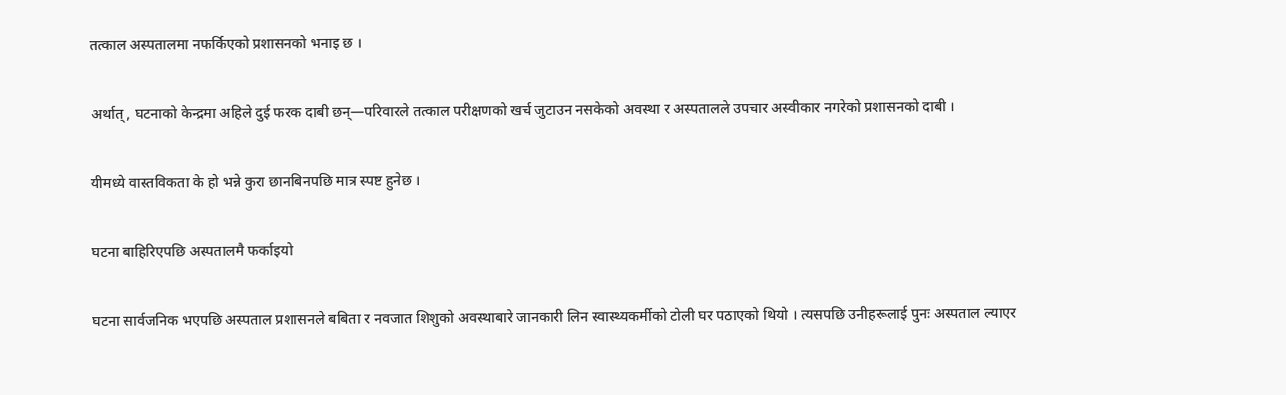तत्काल अस्पतालमा नफर्किएको प्रशासनको भनाइ छ ।

अर्थात्, घटनाको केन्द्रमा अहिले दुई फरक दाबी छन्—परिवारले तत्काल परीक्षणको खर्च जुटाउन नसकेको अवस्था र अस्पतालले उपचार अस्वीकार नगरेको प्रशासनको दाबी ।

यीमध्ये वास्तविकता के हो भन्ने कुरा छानबिनपछि मात्र स्पष्ट हुनेछ ।

घटना बाहिरिएपछि अस्पतालमै फर्काइयो

घटना सार्वजनिक भएपछि अस्पताल प्रशासनले बबिता र नवजात शिशुको अवस्थाबारे जानकारी लिन स्वास्थ्यकर्मीको टोली घर पठाएको थियो । त्यसपछि उनीहरूलाई पुनः अस्पताल ल्याएर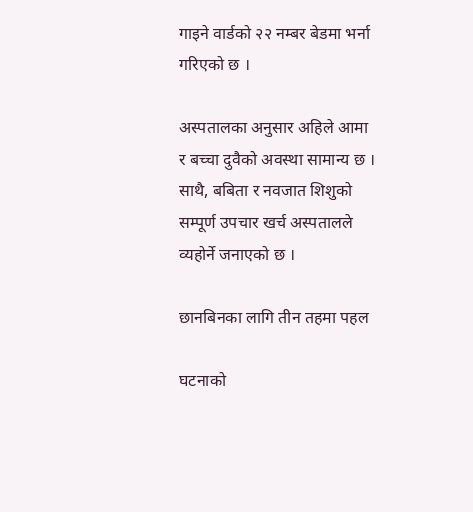गाइने वार्डको २२ नम्बर बेडमा भर्ना गरिएको छ ।

अस्पतालका अनुसार अहिले आमा र बच्चा दुवैको अवस्था सामान्य छ । साथै, बबिता र नवजात शिशुको सम्पूर्ण उपचार खर्च अस्पतालले व्यहोर्ने जनाएको छ ।

छानबिनका लागि तीन तहमा पहल

घटनाको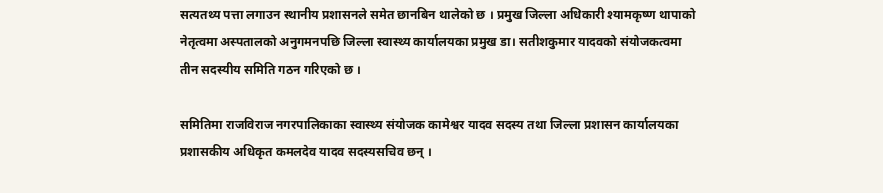सत्यतथ्य पत्ता लगाउन स्थानीय प्रशासनले समेत छानबिन थालेको छ । प्रमुख जिल्ला अधिकारी श्यामकृष्ण थापाको नेतृत्वमा अस्पतालको अनुगमनपछि जिल्ला स्वास्थ्य कार्यालयका प्रमुख डा। सतीशकुमार यादवको संयोजकत्वमा तीन सदस्यीय समिति गठन गरिएको छ ।

समितिमा राजविराज नगरपालिकाका स्वास्थ्य संयोजक कामेश्वर यादव सदस्य तथा जिल्ला प्रशासन कार्यालयका प्रशासकीय अधिकृत कमलदेव यादव सदस्यसचिव छन् ।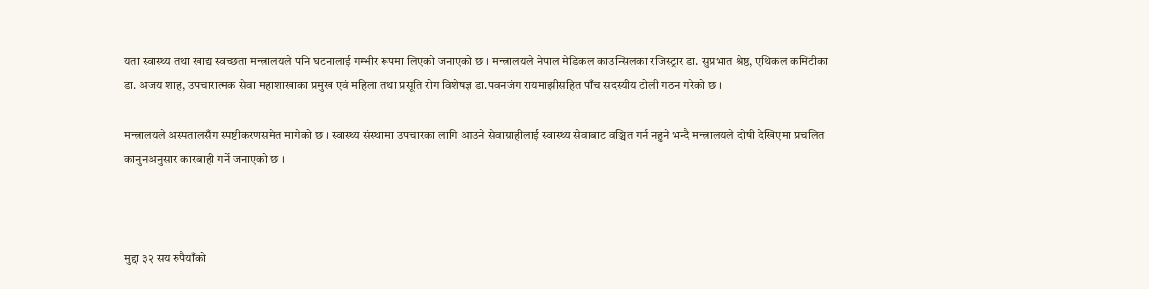यता स्वास्थ्य तथा खाद्य स्वच्छता मन्त्रालयले पनि घटनालाई गम्भीर रूपमा लिएको जनाएको छ । मन्त्रालयले नेपाल मेडिकल काउन्सिलका रजिस्ट्रार डा. सुप्रभात श्रेष्ठ, एथिकल कमिटीका डा. अजय शाह, उपचारात्मक सेवा महाशाखाका प्रमुख एवं महिला तथा प्रसूति रोग विशेषज्ञ डा.पवनजंग रायमाझीसहित पाँच सदस्यीय टोली गठन गरेको छ ।

मन्त्रालयले अस्पतालसँग स्पष्टीकरणसमेत मागेको छ । स्वास्थ्य संस्थामा उपचारका लागि आउने सेवाग्राहीलाई स्वास्थ्य सेवाबाट वञ्चित गर्न नहुने भन्दै मन्त्रालयले दोषी देखिएमा प्रचलित कानुनअनुसार कारबाही गर्ने जनाएको छ ।



मुद्दा ३२ सय रुपैयाँको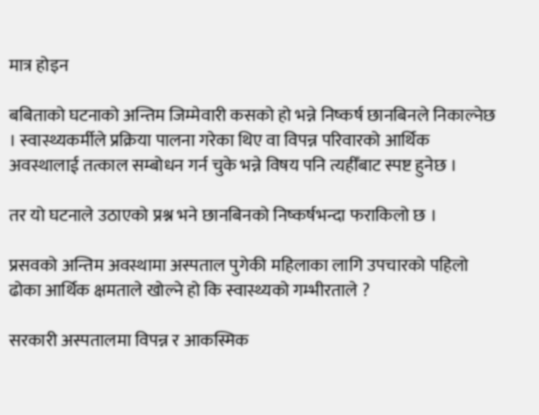मात्र होइन

बबिताको घटनाको अन्तिम जिम्मेवारी कसको हो भन्ने निष्कर्ष छानबिनले निकाल्नेछ । स्वास्थ्यकर्मीले प्रक्रिया पालना गरेका थिए वा विपन्न परिवारको आर्थिक अवस्थालाई तत्काल सम्बोधन गर्न चुके भन्ने विषय पनि त्यहीँबाट स्पष्ट हुनेछ ।

तर यो घटनाले उठाएको प्रश्न भने छानबिनको निष्कर्षभन्दा फराकिलो छ ।

प्रसवको अन्तिम अवस्थामा अस्पताल पुगेकी महिलाका लागि उपचारको पहिलो ढोका आर्थिक क्षमताले खोल्ने हो कि स्वास्थ्यको गम्भीरताले ?

सरकारी अस्पतालमा विपन्न र आकस्मिक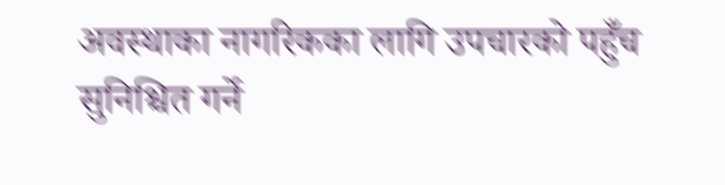अवस्थाका नागरिकका लागि उपचारको पहुँच सुनिश्चित गर्ने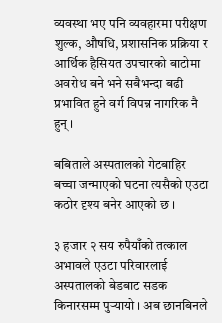व्यवस्था भए पनि व्यवहारमा परीक्षण शुल्क, औषधि, प्रशासनिक प्रक्रिया र आर्थिक हैसियत उपचारको बाटोमा अवरोध बने भने सबैभन्दा बढी प्रभावित हुने वर्ग विपन्न नागरिक नै हुन् ।

बबिताले अस्पतालको गेटबाहिर बच्चा जन्माएको घटना त्यसैको एउटा कठोर दृश्य बनेर आएको छ ।

३ हजार २ सय रुपैयाँको तत्काल अभावले एउटा परिवारलाई अस्पतालको बेडबाट सडक किनारसम्म पुर्‍यायो । अब छानबिनले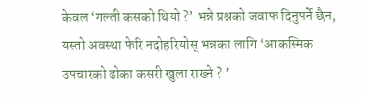केवल ‘गल्ती कसको थियो ?’ भन्ने प्रश्नको जवाफ दिनुपर्ने छैन, यस्तो अवस्था फेरि नदोहरियोस् भन्नका लागि ‘आकस्मिक उपचारको ढोका कसरी खुला राख्ने ? ’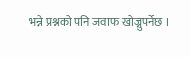भन्ने प्रश्नको पनि जवाफ खोज्नुपर्नेछ ।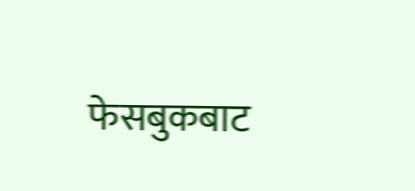फेसबुकबाट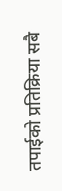तपाईको प्रतिक्रिया सबै